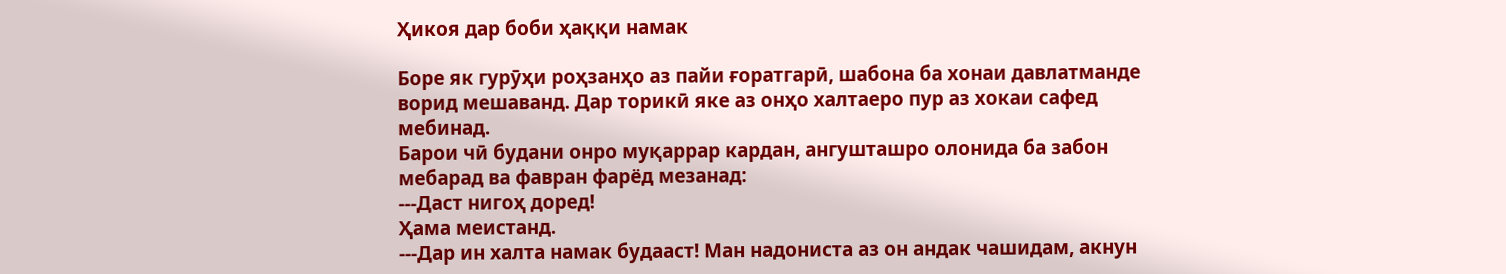Ҳикоя дар боби ҳаққи намак

Боре як гурӯҳи роҳзанҳо аз пайи ғоратгарӣ, шабона ба хонаи давлатманде ворид мешаванд. Дар торикӣ яке аз онҳо халтаеро пур аз хокаи сафед мебинад.
Барои чӣ будани онро муқаррар кардан, ангушташро олонида ба забон мебарад ва фавран фарёд мезанад:
---Даст нигоҳ доред!
Ҳама меистанд.
---Дар ин халта намак будааст! Ман надониста аз он андак чашидам, акнун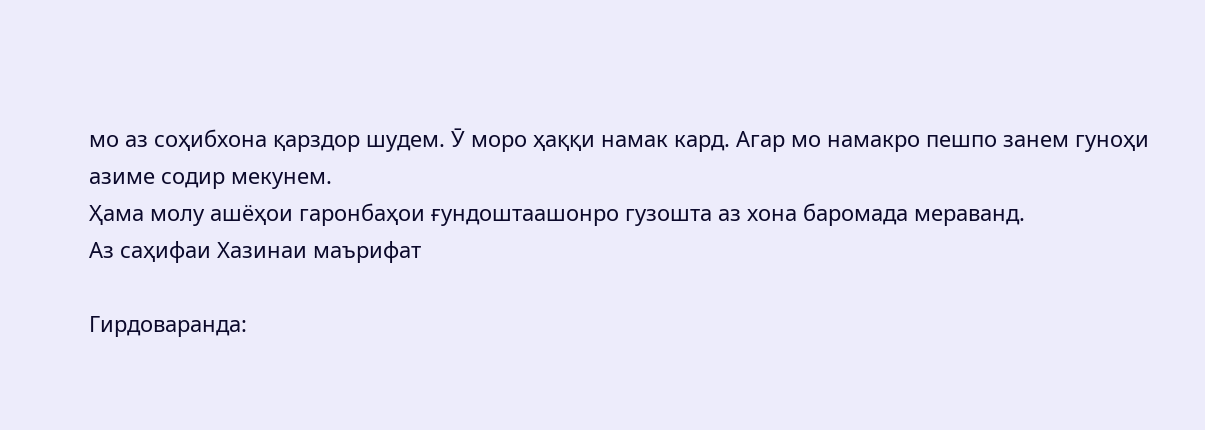мо аз соҳибхона қарздор шудем. Ӯ моро ҳаққи намак кард. Агар мо намакро пешпо занем гуноҳи азиме содир мекунем.
Ҳама молу ашёҳои гаронбаҳои ғундоштаашонро гузошта аз хона баромада мераванд.
Аз саҳифаи Хазинаи маърифат

Гирдоваранда: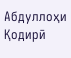Абдуллоҳи Қодирӣ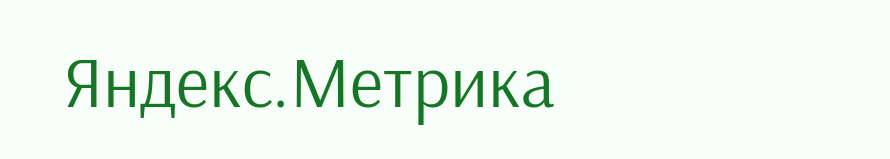Яндекс.Метрика